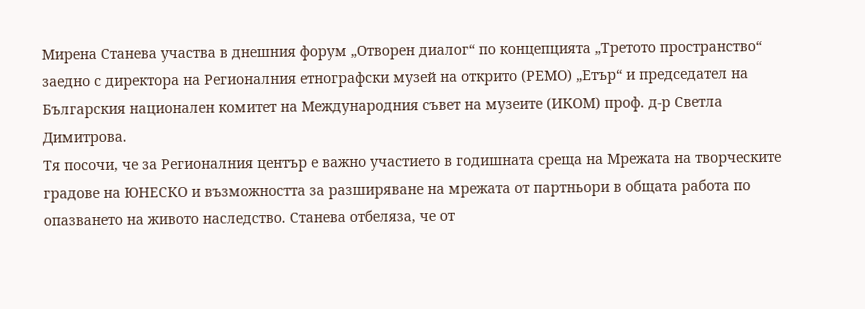Мирена Станева участва в днешния форум „Отворен диалог“ по концепцията „Третото пространство“ заедно с директора на Регионалния етнографски музей на открито (РЕМО) „Етър“ и председател на Българския национален комитет на Международния съвет на музеите (ИКОМ) проф. д-р Светла Димитрова.
Тя посочи, че за Регионалния център е важно участието в годишната среща на Мрежата на творческите градове на ЮНЕСКО и възможността за разширяване на мрежата от партньори в общата работа по опазването на живото наследство. Станева отбеляза, че от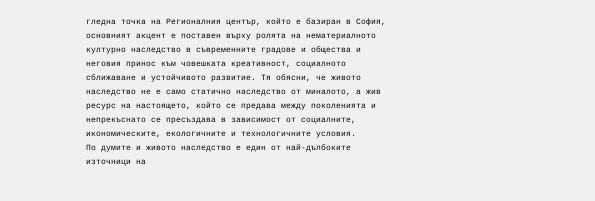гледна точка на Регионалния център, който е базиран в София, основният акцент е поставен върху ролята на нематериалното културно наследство в съвременните градове и общества и неговия принос към човешката креативност, социалното сближаване и устойчивото развитие. Тя обясни, че живото наследство не е само статично наследство от миналото, а жив ресурс на настоящето, който се предава между поколенията и непрекъснато се пресъздава в зависимост от социалните, икономическите, екологичните и технологичните условия.
По думите и живото наследство е един от най-дълбоките източници на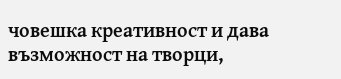човешка креативност и дава възможност на творци,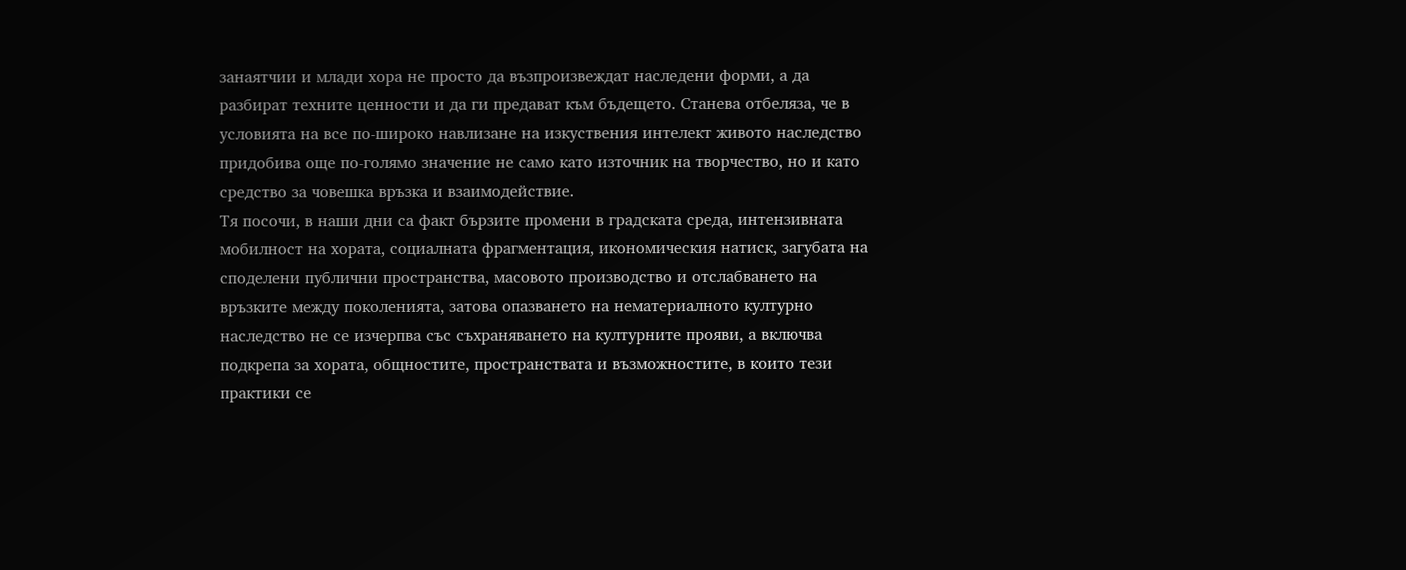занаятчии и млади хора не просто да възпроизвеждат наследени форми, а да разбират техните ценности и да ги предават към бъдещето. Станева отбеляза, че в условията на все по-широко навлизане на изкуствения интелект живото наследство придобива още по-голямо значение не само като източник на творчество, но и като средство за човешка връзка и взаимодействие.
Тя посочи, в наши дни са факт бързите промени в градската среда, интензивната мобилност на хората, социалната фрагментация, икономическия натиск, загубата на споделени публични пространства, масовото производство и отслабването на връзките между поколенията, затова опазването на нематериалното културно наследство не се изчерпва със съхраняването на културните прояви, а включва подкрепа за хората, общностите, пространствата и възможностите, в които тези практики се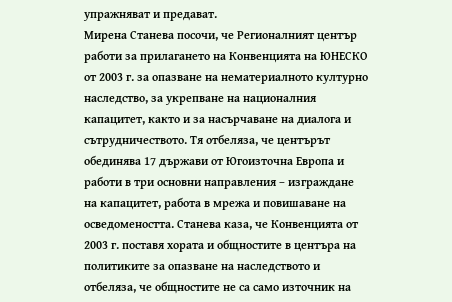упражняват и предават.
Мирена Станева посочи, че Регионалният център работи за прилагането на Конвенцията на ЮНЕСКО от 2003 г. за опазване на нематериалното културно наследство, за укрепване на националния капацитет, както и за насърчаване на диалога и сътрудничеството. Тя отбеляза, че центърът обединява 17 държави от Югоизточна Европа и работи в три основни направления – изграждане на капацитет, работа в мрежа и повишаване на осведомеността. Станева каза, че Конвенцията от 2003 г. поставя хората и общностите в центъра на политиките за опазване на наследството и отбеляза, че общностите не са само източник на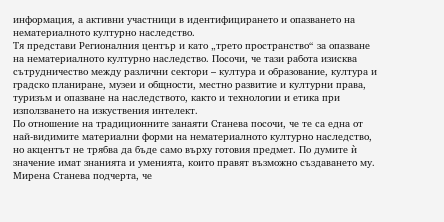информация, а активни участници в идентифицирането и опазването на нематериалното културно наследство.
Тя представи Регионалния център и като „трето пространство“ за опазване на нематериалното културно наследство. Посочи, че тази работа изисква сътрудничество между различни сектори – култура и образование, култура и градско планиране, музеи и общности, местно развитие и културни права, туризъм и опазване на наследството, както и технологии и етика при използването на изкуствения интелект.
По отношение на традиционните занаяти Станева посочи, че те са една от най-видимите материални форми на нематериалното културно наследство, но акцентът не трябва да бъде само върху готовия предмет. По думите ѝ значение имат знанията и уменията, които правят възможно създаването му. Мирена Станева подчерта, че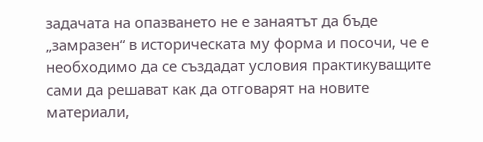задачата на опазването не е занаятът да бъде „замразен“ в историческата му форма и посочи, че е необходимо да се създадат условия практикуващите сами да решават как да отговарят на новите материали,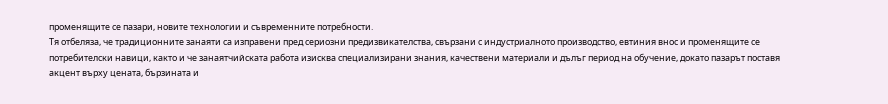променящите се пазари, новите технологии и съвременните потребности.
Тя отбеляза, че традиционните занаяти са изправени пред сериозни предизвикателства, свързани с индустриалното производство, евтиния внос и променящите се потребителски навици, както и че занаятчийската работа изисква специализирани знания, качествени материали и дълъг период на обучение, докато пазарът поставя акцент върху цената, бързината и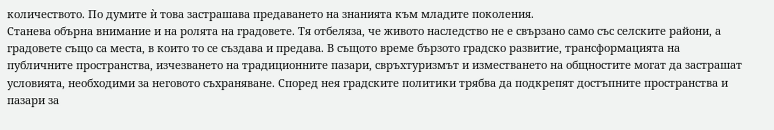количеството. По думите ѝ това застрашава предаването на знанията към младите поколения.
Станева обърна внимание и на ролята на градовете. Тя отбеляза, че живото наследство не е свързано само със селските райони, а градовете също са места, в които то се създава и предава. В същото време бързото градско развитие, трансформацията на публичните пространства, изчезването на традиционните пазари, свръхтуризмът и изместването на общностите могат да застрашат условията, необходими за неговото съхраняване. Според нея градските политики трябва да подкрепят достъпните пространства и пазари за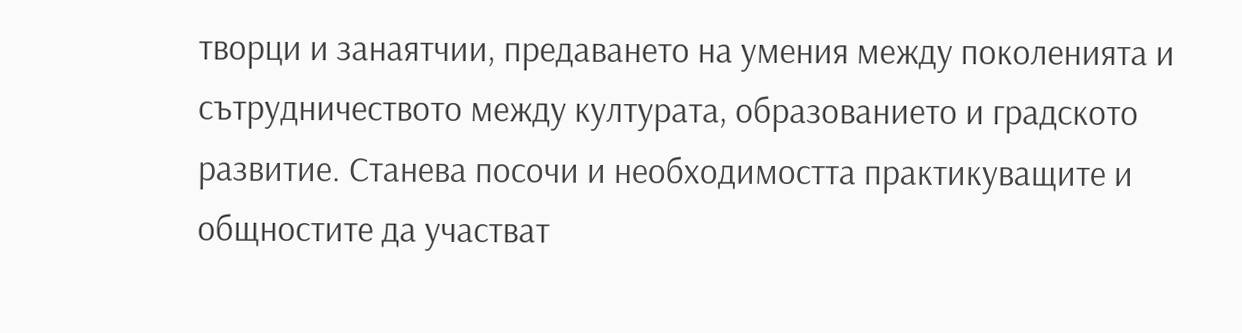творци и занаятчии, предаването на умения между поколенията и сътрудничеството между културата, образованието и градското развитие. Станева посочи и необходимостта практикуващите и общностите да участват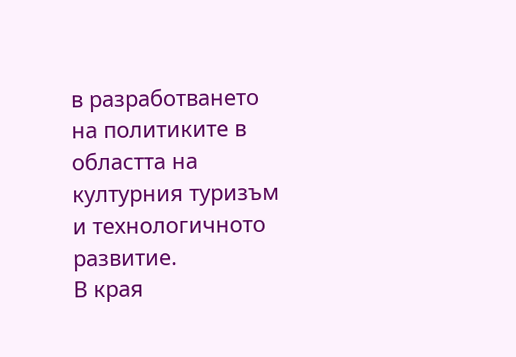в разработването на политиките в областта на културния туризъм и технологичното развитие.
В края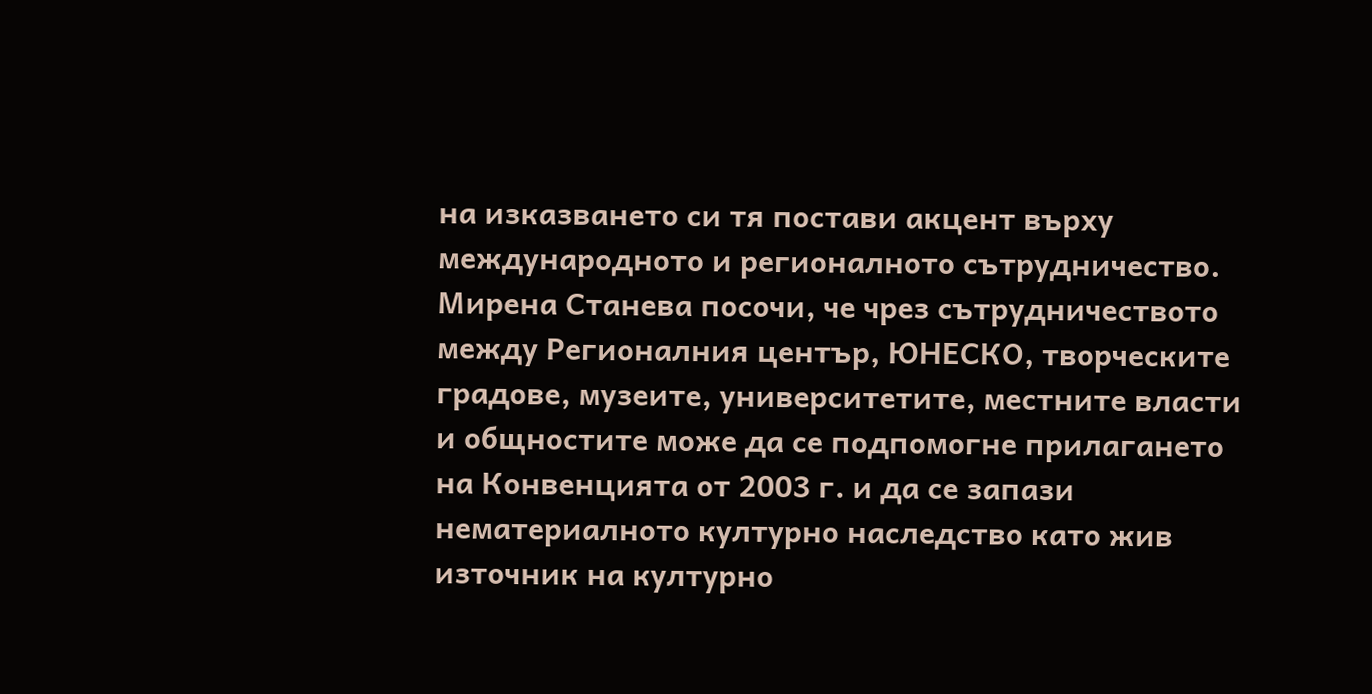на изказването си тя постави акцент върху международното и регионалното сътрудничество. Мирена Станева посочи, че чрез сътрудничеството между Регионалния център, ЮНЕСКО, творческите градове, музеите, университетите, местните власти и общностите може да се подпомогне прилагането на Конвенцията от 2003 г. и да се запази нематериалното културно наследство като жив източник на културно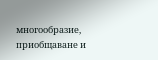многообразие, приобщаване и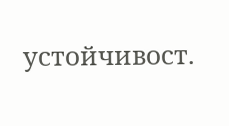устойчивост.